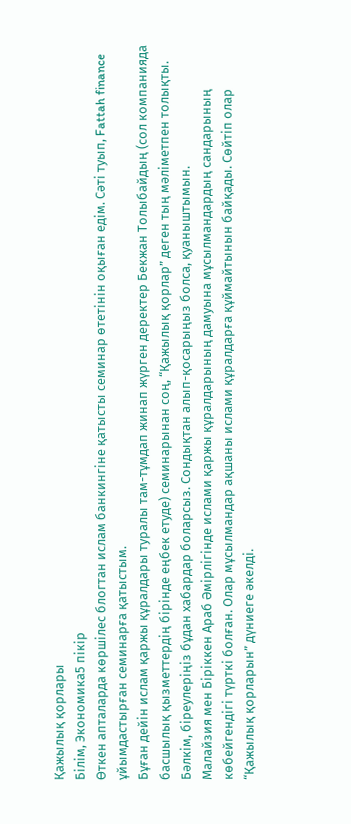Қажылық қорлары
Білім, Экономика5 пікір
Өткен апталарда көршілес блогтан ислам банкингіне қатысты семинар өтетінін оқыған едім. Сәті туып, Fattah finance ұйымдастырған семинарға қатыстым.
Бұған дейін ислам қаржы құралдары туралы там-тұмдап жинап жүрген деректер Бекжан Толыбайдың (сол компанияда басшылық қызметтердің бірінде еңбек етуде) семинарынан соң, “Қажылық қорлар” деген тың мәліметпен толықты. Бәлкім, біреулеріңіз бұдан хабардар боларсыз. Сондықтан алып-қосарыңыз болса, қуаныштымын.
Малайзия мен Біріккен Араб Әмірлігінде ислами қаржы құралдарының дамуына мұсылмандардың сандарының көбейгендігі түрткі болған. Олар мұсылмандар ақшаны ислами құралдарға құймайтынын байқады. Сөйтіп олар “Қажылық қорларын” дүниеге әкелді.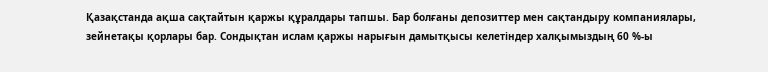Қазақстанда ақша сақтайтын қаржы құралдары тапшы. Бар болғаны депозиттер мен сақтандыру компаниялары, зейнетақы қорлары бар. Сондықтан ислам қаржы нарығын дамытқысы келетіндер халқымыздың 60 %-ы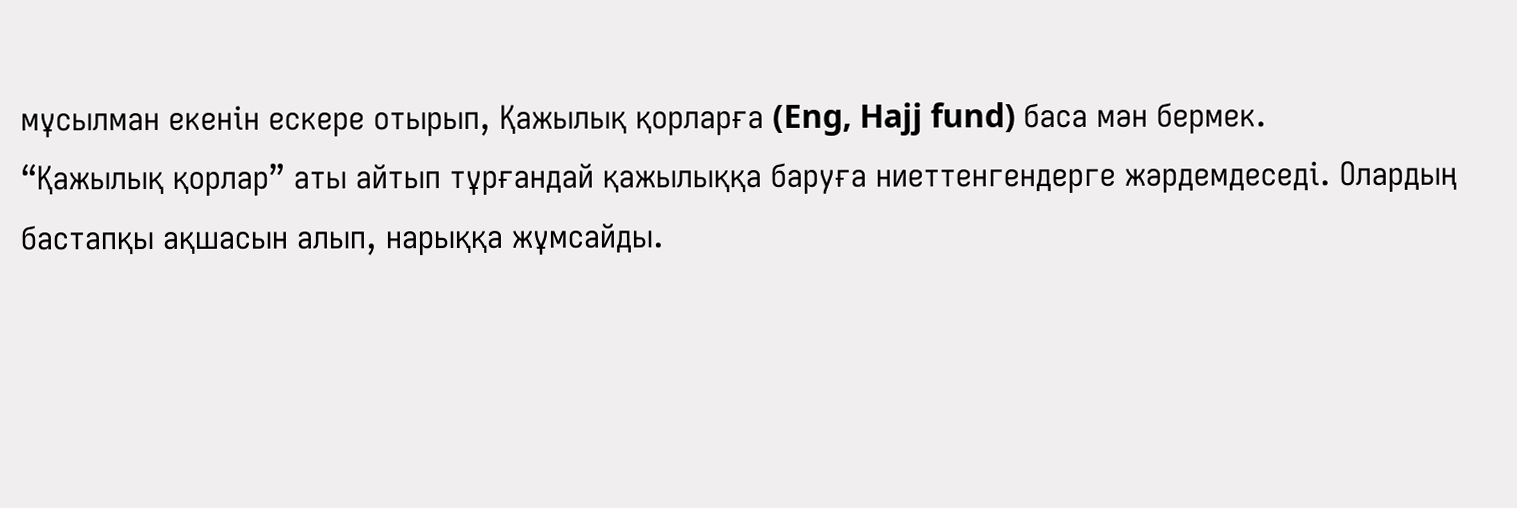мұсылман екенін ескере отырып, Қажылық қорларға (Eng, Hajj fund) баса мән бермек.
“Қажылық қорлар” аты айтып тұрғандай қажылыққа баруға ниеттенгендерге жәрдемдеседі. Олардың бастапқы ақшасын алып, нарыққа жұмсайды.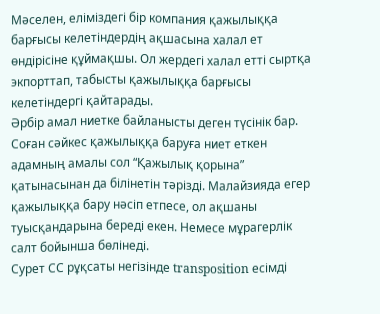Мәселен, еліміздегі бір компания қажылыққа барғысы келетіндердің ақшасына халал ет өндірісіне құймақшы. Ол жердегі халал етті сыртқа экпорттап, табысты қажылыққа барғысы келетіндергі қайтарады.
Әрбір амал ниетке байланысты деген түсінік бар. Соған сәйкес қажылыққа баруға ниет еткен адамның амалы сол “Қажылық қорына” қатынасынан да білінетін тәрізді. Малайзияда егер қажылыққа бару нәсіп етпесе, ол ақшаны туысқандарына береді екен. Немесе мұрагерлік салт бойынша бөлінеді.
Сурет СС рұқсаты негізінде transposition есімді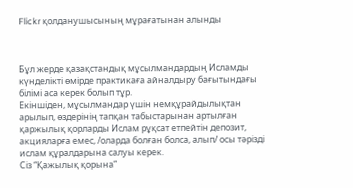Flickr қолданушысының мұрағатынан алынды



Бұл жерде қазақстандық мұсылмандардың Исламды күнделікті өмірде практикаға айналдыру бағытындағы білімі аса керек болып тұр.
Екіншіден, мұсылмандар үшін немқұрайдылықтан арылып, өздерінің тапқан табыстарынан артылған қаржылық қорларды Ислам рұқсат етпейтін депозит, акцияларға емес, /оларда болған болса, алып/ осы тәрізді ислам құралдарына салуы керек.
Сіз “Қажылық қорына”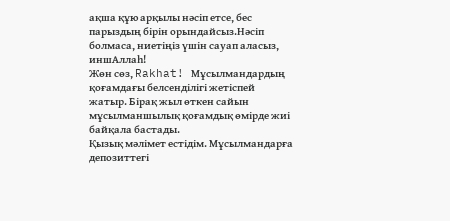ақша құю арқылы нәсіп етсе, бес парыздың бірін орындайсыз.Нәсіп болмаса, ниетіңіз үшін сауап аласыз, иншАллаһ!
Жөн сөз, Rakhat! Мұсылмандардың қоғамдағы белсенділігі жетіспей жатыр. Бірақ жыл өткен сайын мұсылманшылық қоғамдық өмірде жиі байқала бастады.
Қызық мәлімет естідім. Мұсылмандарға депозиттегі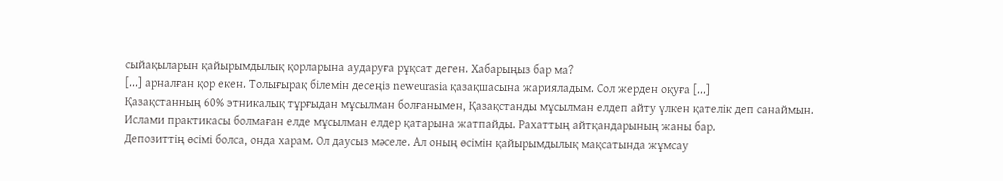сыйақыларын қайырымдылық қорларына аударуға рұқсат деген. Хабарыңыз бар ма?
[...] арналған қор екен. Толығырақ білемін десеңіз neweurasia қазақшасына жарияладым. Сол жерден оқуға [...]
Қазақстанның 60% этникалық тұрғыдан мұсылман болғанымен, Қазақстанды мұсылман елдеп айту үлкен қателік деп санаймын. Ислами практикасы болмаған елде мұсылман елдер қатарына жатпайды. Рахаттың айтқандарының жаны бар.
Депозиттің өсімі болса, онда харам. Ол даусыз мәселе. Ал оның өсімін қайырымдылық мақсатында жұмсау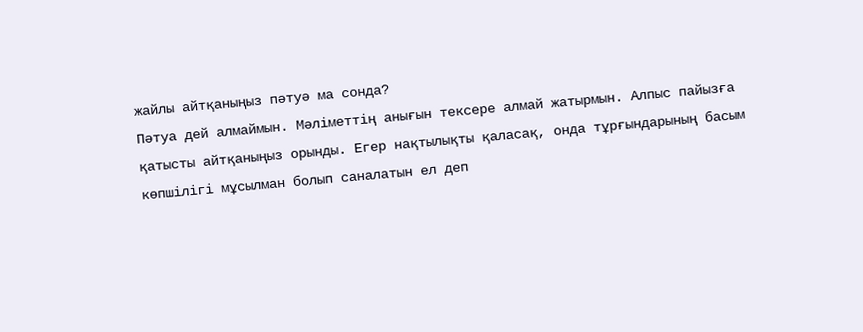жайлы айтқаныңыз пәтуә ма сонда?
Пәтуа дей алмаймын. Мәліметтің анығын тексере алмай жатырмын. Алпыс пайызға қатысты айтқаныңыз орынды. Егер нақтылықты қаласақ, онда тұрғындарының басым көпшілігі мұсылман болып саналатын ел деп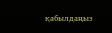қабылдаңыз